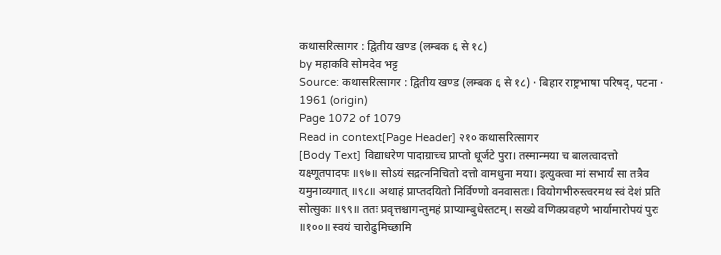कथासरित्सागर : द्वितीय खण्ड (लम्बक ६ से १८)
by महाकवि सोमदेव भट्ट
Source: कथासरित्सागर : द्वितीय खण्ड (लम्बक ६ से १८) · बिहार राष्ट्रभाषा परिषद्, पटना · 1961 (origin)
Page 1072 of 1079
Read in context[Page Header] २१० कथासरित्सागर
[Body Text] विद्याधरेण पादाग्राच्च प्राप्तो धूर्जटे पुरा। तस्मान्मया च बालत्वादत्तो यक्ष्णूतपादपः ॥९७॥ सोऽयं सद्रत्ननिचितो दत्तो वामधुना मया। इत्युक्त्वा मां सभार्यं सा तत्रैव यमुनाव्यगात् ॥९८॥ अथाहं प्राप्तदयितो निर्विण्णो वनवासतः। वियोगभीरुस्त्वरमथ स्वं देशं प्रति सोत्सुकः ॥९९॥ ततः प्रवृत्तश्चागन्तुमहं प्राप्याम्बुधेस्तटम्। सख्ये वणिक्प्रवहणे भार्यामारोपयं पुरः ॥१००॥ स्वयं चारोढुमिच्छामि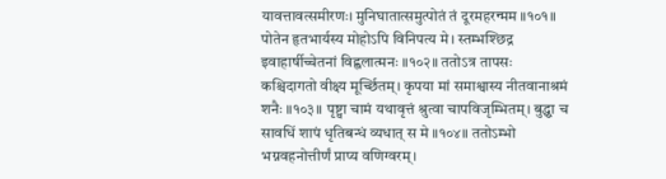यावत्तावत्समीरणः। मुनिघातात्समुत्पोतं तं दूरमहरन्मम ॥१०१॥ पोतेन हृतभार्यस्य मोहोऽपि विनिपत्य मे। स्तम्भश्छिद्र इवाहार्षीच्चेतनां विह्वलात्मनः ॥१०२॥ ततोऽत्र तापसः कश्चिदागतो वीक्ष्य मूर्च्छितम्। कृपया मां समाश्वास्य नीतवानाश्रमं शनैः ॥१०३॥ पृष्ट्वा चामं यथावृत्तं श्रुत्वा चापविजृम्भितम्। बुद्ध्वा च सावधिं शापं धृतिबन्धं व्यधात् स मे ॥१०४॥ ततोऽम्भो भग्नवहनोत्तीर्णं प्राप्य वणिग्वरम्।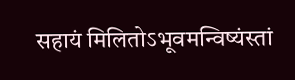सहायं मिलितोऽभूवमन्विष्यंस्तां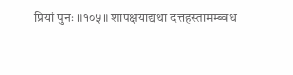प्रियां पुनः ॥१०५॥ शापक्षयाद्यथा दत्तहस्तामम्ब्वध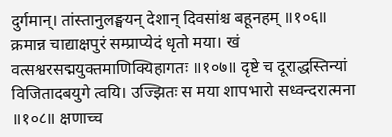दुर्गमान्। तांस्तानुलङ्घयन् देशान् दिवसांश्च बहूनहम् ॥१०६॥ क्रमान्न चाद्याक्षपुरं सम्प्राप्येदं धृतो मया। खं वत्सश्वरसद्मयुक्तमाणिक्यिहागतः ॥१०७॥ दृष्टे च दूराद्धस्तिन्यां विजितादबयुगे त्वयि। उज्झितः स मया शापभारो सध्वन्दरात्मना ॥१०८॥ क्षणाच्च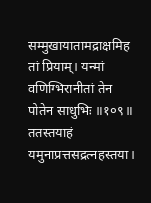सम्मुखायातामद्राक्षमिह तां प्रियाम्। यन्मां वणिग्भिरानीतां तेन पोतेन साधुभिः ॥१०९॥ ततस्तयाहं यमुनाप्रत्तसद्रत्नहस्तया।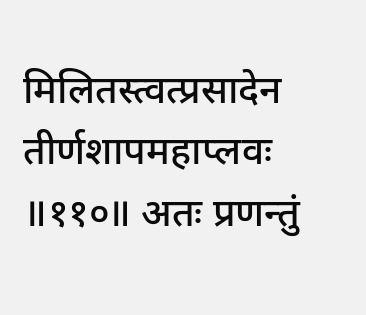मिलितस्त्वत्प्रसादेन तीर्णशापमहाप्लवः ॥११०॥ अतः प्रणन्तुं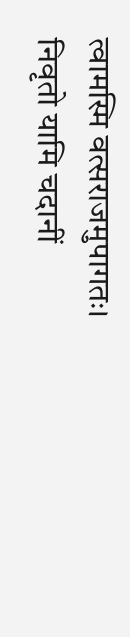त्वामस्मि वत्सराजमुपागतः। निवृतो यामि चदानीं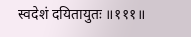स्वदेशं दयितायुतः ॥१११॥